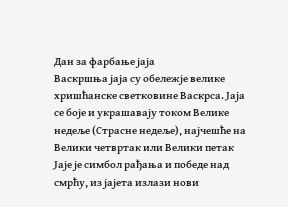Дан за фарбање јаја
Васкршња јаја су обележје велике хришћанске светковине Васкрса. Јаја се боје и украшавају током Велике недеље (Страсне недеље), најчешће на Велики четвртак или Велики петак
Јаје је симбол рађања и победе над смрћу, из јајета излази нови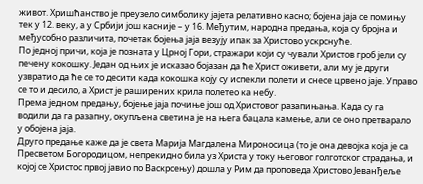живот. Хришћанство је преузело симболику јајета релативно касно; бојена јаја се помињу тек у 12. веку, а у Србији још касније – у 16. Међутим, народна предања, која су бројна и међусобно различита, почетак бојења јаја везују ипак за Христово ускрснуће.
По једној причи, која је позната у Црној Гори, стражари који су чували Христов гроб јели су печену кокошку. Један од њих је исказао бојазан да ће Христ оживети, али му је други узвратио да ће се то десити када кокошка коју су испекли полети и снесе црвено јаје. Управо се то и десило, а Христ је раширених крила полетео ка небу.
Према једном предању, бојење јаја почиње још од Христовог разапињања. Када су га водили да га разапну, окупљена светина је на њега бацала камење, али се оно претварало у обојена јаја.
Друго предање каже да је света Марија Магдалена Мироносица (то је она девојка која је са Пресветом Богородицом, непрекидно била уз Христа у току његовог голготског страдања, и којој се Христос првој јавио по Васкрсењу) дошла у Рим да проповеда Христово Јеванђеље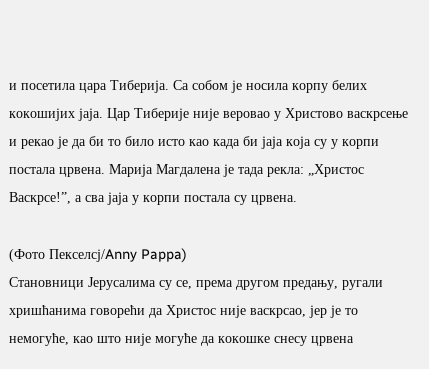и посетила цара Тиберија. Са собом је носила корпу белих кокошијих јаја. Цар Тиберије није веровао у Христово васкрсење и рекао је да би то било исто као када би јаја која су у корпи постала црвена. Марија Магдалена је тада рекла: „Христос Васкрсе!”, а сва јаја у корпи постала су црвена.

(Фото Пекселсј/Anny Pappa)
Становници Јерусалима су се, према другом предању, ругали хришћанима говорећи да Христос није васкрсао, јер је то немогуће, као што није могуће да кокошке снесу црвена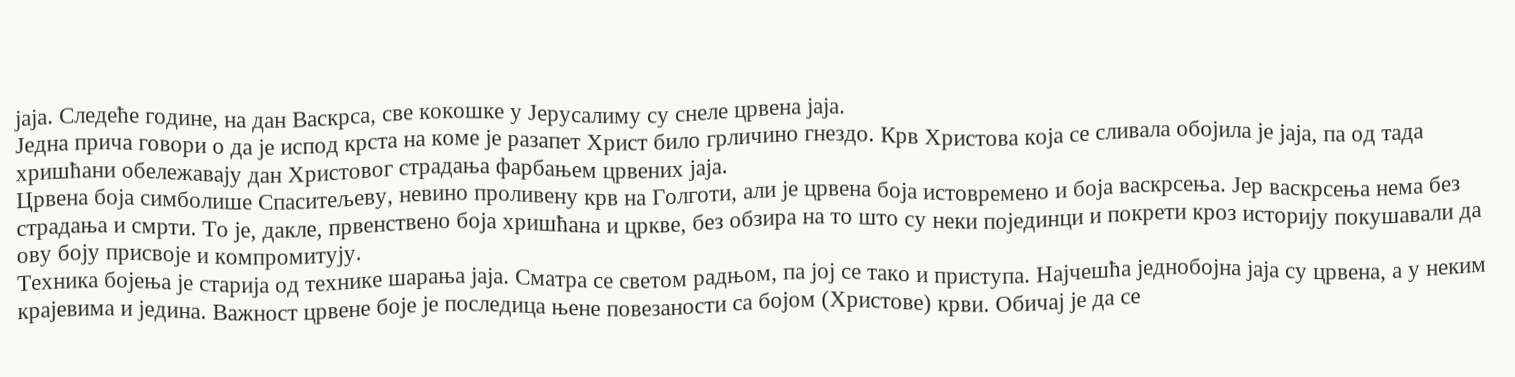јаја. Следеће године, на дан Васкрса, све кокошке у Јерусалиму су снеле црвена јаја.
Једна прича говори о да је испод крста на коме је разапет Христ било грличино гнездо. Крв Христова која се сливала обојила је јаја, па од тада хришћани обележавају дан Христовог страдања фарбањем црвених јаја.
Црвена боја симболише Спаситељеву, невино проливену крв на Голготи, али је црвена боја истовремено и боја васкрсења. Јер васкрсења нема без страдања и смрти. То је, дакле, првенствено боја хришћана и цркве, без обзира на то што су неки појединци и покрети кроз историју покушавали да ову боју присвоје и компромитују.
Техника бојења је старија од технике шарања јаја. Сматра се светом радњом, па јој се тако и приступа. Најчешћа једнобојна јаја су црвена, а у неким крајевима и једина. Важност црвене боје је последица њене повезаности са бојом (Христове) крви. Обичај је да се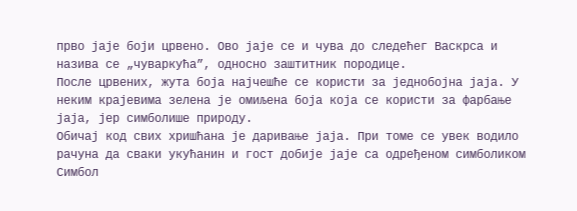прво јаје боји црвено. Ово јаје се и чува до следећег Васкрса и назива се „чуваркућа”, односно заштитник породице.
После црвених, жута боја најчешће се користи за једнобојна јаја. У неким крајевима зелена је омиљена боја која се користи за фарбање јаја, јер симболише природу.
Обичај код свих хришћана је даривање јаја. При томе се увек водило рачуна да сваки укућанин и гост добије јаје са одређеном симболиком
Симбол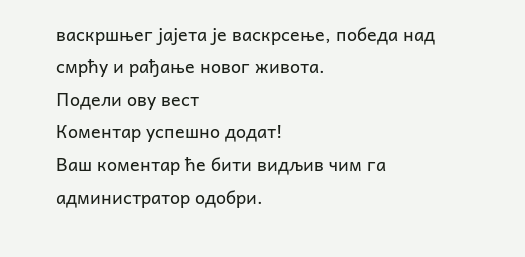васкршњег јајета је васкрсење, победа над смрћу и рађање новог живота.
Подели ову вест
Комeнтар успeшно додат!
Ваш комeнтар ћe бити видљив чим га администратор одобри.